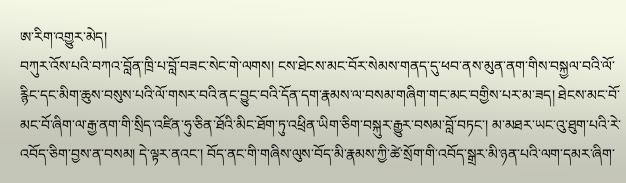ཨ་རིག་འགྱུར་མེད།
བཀུར་འོས་པའི་བཀའ་བློན་ཁྲི་པ་བློ་བཟང་སེང་གེ་ལགས། ངས་ཐེངས་མང་བོར་སེམས་གནད་དུ་ཕབ་ནས་མུན་ནག་གིས་བསྐྱལ་བའི་ལོ་རྙིང་དང་མིག་ཆུས་བསུས་པའི་ལོ་གསར་བའི་ནང་བྱུང་བའི་དོན་དག་རྣམས་ལ་བསམ་གཞིག་གང་མང་བགྱིས་པར་མ་ཟད། ཐེངས་མང་བོ་མང་བོ་ཞིག་ལ་རྒྱ་ནག་གི་སྲིད་འཛིན་ཧུ་ཅིན་ཐོའི་མིང་ཐོག་ཏུ་འཕྲིན་ཡིག་ཅིག་བསྐུར་རྒྱུར་བསམ་བློ་བཏང་། མ་མཐར་ཡང་འུ་ཐུག་པའི་རེ་འབོད་ཅིག་བྱས་ན་བསམ། དེ་ལྟར་ནའང་། བོད་ནང་གི་གཞིས་ལུས་བོད་མི་རྣམས་ཀྱི་ཚེ་སྲོག་གི་འབོད་སྒྲར་མི་ཉན་པའི་ལག་དམར་ཞིག་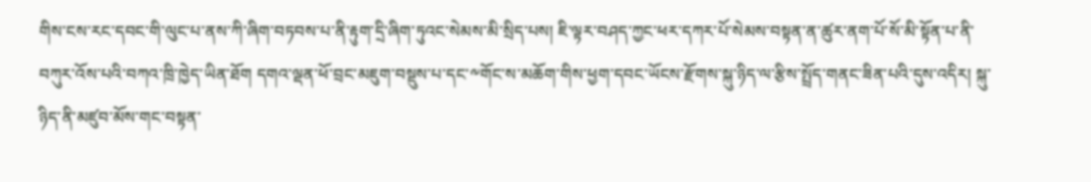གིས་ངས་རང་དབང་གི་ལུང་པ་ནས་ཀི་ཞིག་བཏབས་པ་ནི་རྟུག་དྲི་ཞིག་ཏུའང་སེམས་མི་སྲིད་པས། ཇི་ལྟར་བཤད་ཀྱང་ཕར་དཀར་པོ་སེམས་བསྟན་ན་ཚུར་ནག་པོ་སོ་མི་སྟོན་པ་ནི་བཀུར་འོས་པའི་བཀའ་ཁྲི་ཁྱེད་ཡིན་ཐོག དགའ་ལྡན་ཕོ་བྲང་མཇུག་བསྡུས་པ་དང་༸གོང་ས་མཆོག་གིས་ཕྱག་དབང་ཡོངས་རྫོགས་སྐུ་ཉིད་ལ་རྩིས་སྤྲོད་གནང་ཟིན་པའི་དུས་འདིར། སྐུ་ཉིད་ནི་མཛུབ་མོས་གང་བསྟན་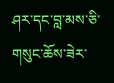ཤར་དང་བླ་མས་ཅི་གསུང་ཆོས་ཟེར་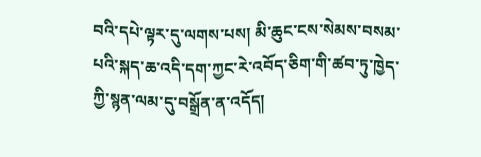བའི་དཔེ་ལྟར་དུ་ལགས་པས། མི་ཆུང་ངས་སེམས་བསམ་པའི་སྐད་ཆ་འདི་དག་ཀྱང་རེ་འབོད་ཅིག་གི་ཚབ་ཏུ་ཁྱེད་ཀྱི་སྙན་ལམ་དུ་བསྒྲོན་ན་འདོད།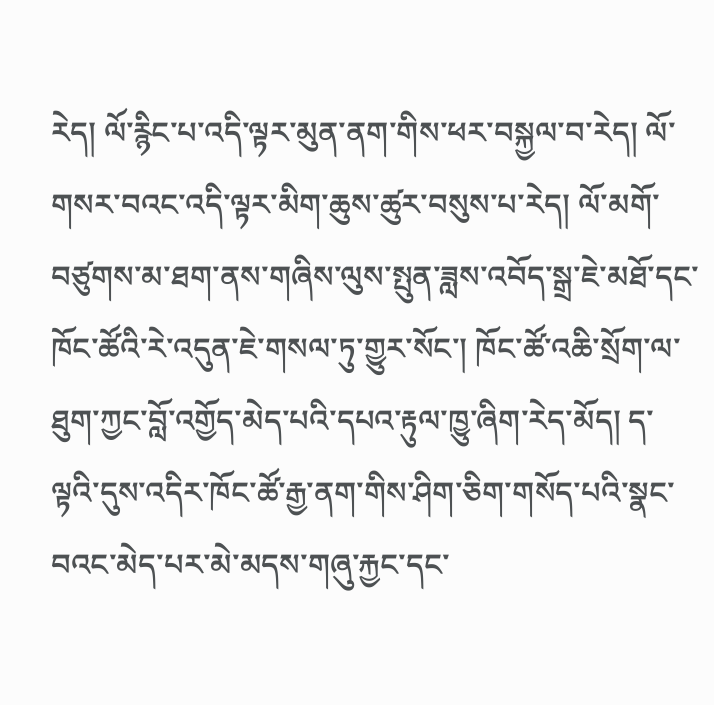རེད། ལོ་རྙིང་པ་འདི་ལྟར་མུན་ནག་གིས་ཕར་བསྐྱལ་བ་རེད། ལོ་གསར་བའང་འདི་ལྟར་མིག་ཆུས་ཚུར་བསུས་པ་རེད། ལོ་མགོ་བཙུགས་མ་ཐག་ནས་གཞིས་ལུས་སྤུན་ཟླས་འབོད་སྒྲ་ཇེ་མཐོ་དང་ཁོང་ཚོའི་རེ་འདུན་ཇེ་གསལ་ཏུ་གྱུར་སོང་། ཁོང་ཚོ་འཆི་སྲོག་ལ་ཐུག་ཀྱང་བློ་འགྱོད་མེད་པའི་དཔའ་རྟུལ་ཁྱུ་ཞིག་རེད་མོད། ད་ལྟའི་དུས་འདིར་ཁོང་ཚོ་རྒྱ་ནག་གིས་ཤིག་ཅིག་གསོད་པའི་སྣང་བའང་མེད་པར་མེ་མདས་གཞུ་རྐྱང་དང་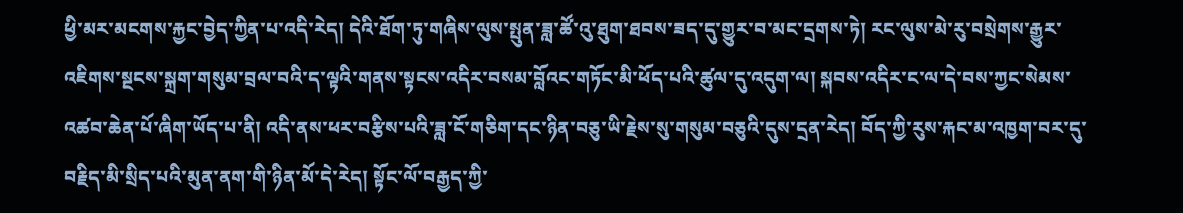ཕྱི་མར་མངགས་རྐྱང་བྱེད་ཀྱིན་པ་འདི་རེད། དེའི་ཐོག་ཏུ་གཞིས་ལུས་སྤུན་ཟླ་ཚོ་འུ་ཐུག་ཐབས་ཟད་དུ་གྱུར་བ་མང་དྲགས་ཏེ། རང་ལུས་མེ་རུ་བསྲེགས་རྒྱུར་འཇིགས་སྔངས་སྐྲག་གསུམ་བྲལ་བའི་ད་ལྟའི་གནས་སྟངས་འདིར་བསམ་བློའང་གཏོང་མི་ཕོད་པའི་ཚུལ་དུ་འདུག་ལ། སྐབས་འདིར་ང་ལ་དེ་བས་ཀྱང་སེམས་འཚབ་ཆེན་པོ་ཞིག་ཡོད་པ་ནི། འདི་ནས་ཕར་བརྩིས་པའི་ཟླ་ངོ་གཅིག་དང་ཉིན་བཅུ་ཡི་རྗེས་སུ་གསུམ་བཅུའི་དུས་དྲན་རེད། བོད་ཀྱི་རུས་རྐང་མ་འཁྱག་བར་དུ་བརྗིད་མི་སྲིད་པའི་མུན་ནག་གི་ཉིན་མོ་དེ་རེད། སྟོང་ལོ་བརྒྱད་ཀྱི་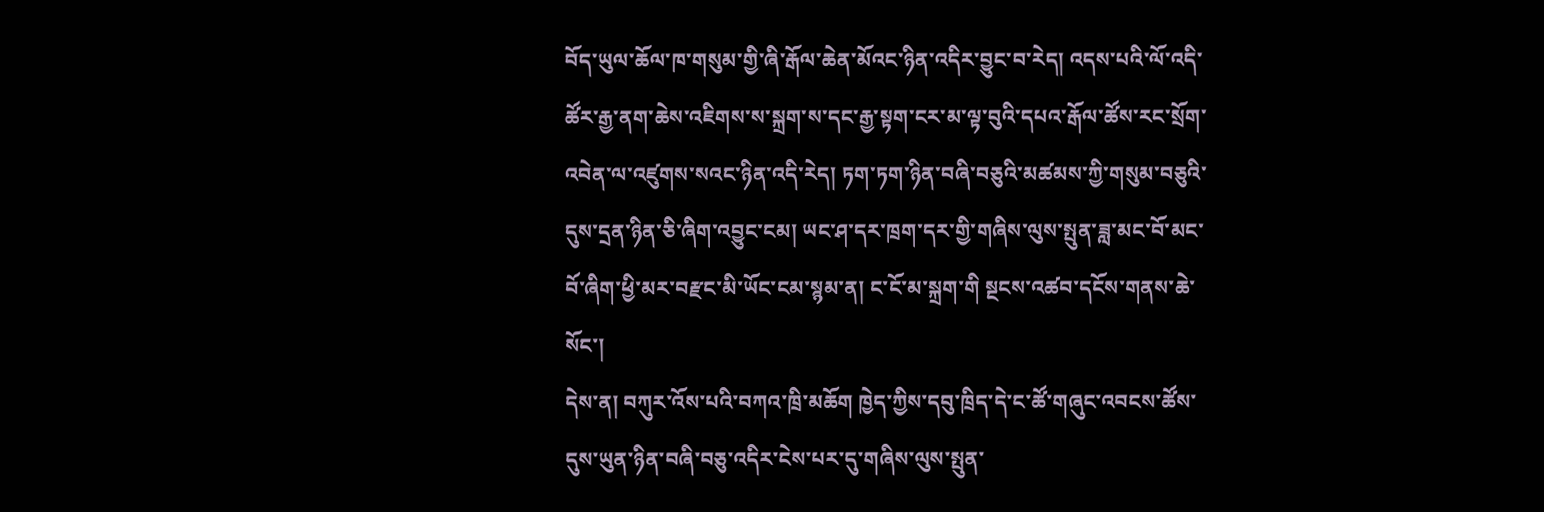བོད་ཡུལ་ཆོལ་ཁ་གསུམ་གྱི་ཞི་རྒོལ་ཆེན་མོའང་ཉིན་འདིར་བྱུང་བ་རེད། འདས་པའི་ལོ་འདི་ཚོར་རྒྱ་ནག་ཆེས་འཇིགས་ས་སྐྲག་ས་དང་རྒྱ་སྟག་ངར་མ་ལྟ་བུའི་དཔའ་རྒོལ་ཚོས་རང་སྲོག་འབེན་ལ་འཛུགས་སའང་ཉིན་འདི་རེད། ཏག་ཏག་ཉིན་བཞི་བཅུའི་མཚམས་ཀྱི་གསུམ་བཅུའི་དུས་དྲན་ཉིན་ཅི་ཞིག་འབྱུང་ངམ། ཡང་ཤ་དར་ཁྲག་དར་གྱི་གཞིས་ལུས་སྤུན་ཟླ་མང་བོ་མང་བོ་ཞིག་ཕྱི་མར་བརྫང་མི་ཡོང་ངམ་སྙམ་ན། ང་ངོ་མ་སྐྲག་གི སྔངས་འཚབ་དངོས་གནས་ཆེ་སོང་།
དེས་ན། བཀུར་འོས་པའི་བཀའ་ཁྲི་མཆོག ཁྱེད་ཀྱིས་དབུ་ཁྲིད་དེ་ང་ཚོ་གཞུང་འབངས་ཚོས་དུས་ཡུན་ཉིན་བཞི་བཅུ་འདིར་ངེས་པར་དུ་གཞིས་ལུས་སྤུན་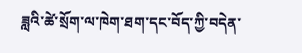ཟླའི་ཚེ་སྲོག་ལ་ཁེག་ཐག་དང་བོད་ཀྱི་བདེན་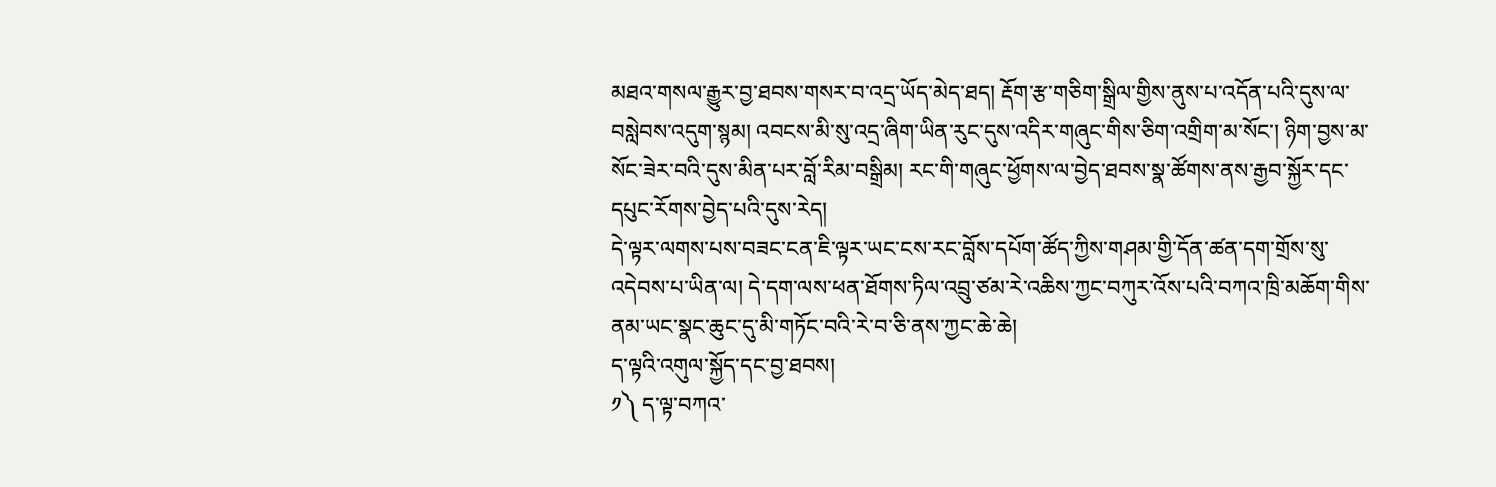མཐའ་གསལ་རྒྱུར་བྱ་ཐབས་གསར་བ་འདྲ་ཡོད་མེད་ཐད། རྡོག་རྩ་གཅིག་སྒྲིལ་གྱིས་ནུས་པ་འདོན་པའི་དུས་ལ་བསླེབས་འདུག་སྙམ། འབངས་མི་སུ་འདྲ་ཞིག་ཡིན་རུང་དུས་འདིར་གཞུང་གིས་ཅིག་འགྲིག་མ་སོང་། ཉིག་བྱས་མ་སོང་ཟེར་བའི་དུས་མིན་པར་བློ་རིམ་བསྒྲིམ། རང་གི་གཞུང་ཕྱོགས་ལ་བྱེད་ཐབས་སྣ་ཚོགས་ནས་རྒྱབ་སྐྱོར་དང་དཔུང་རོགས་བྱེད་པའི་དུས་རེད།
དེ་ལྟར་ལགས་པས་བཟང་ངན་ཇི་ལྟར་ཡང་ངས་རང་བློས་དཔོག་ཚོད་ཀྱིས་གཤམ་གྱི་དོན་ཚན་དག་གྲོས་སུ་འདེབས་པ་ཡིན་ལ། དེ་དག་ལས་ཕན་ཐོགས་ཏིལ་འབྲུ་ཙམ་རེ་འཆིས་ཀྱང་བཀུར་འོས་པའི་བཀའ་ཁྲི་མཆོག་གིས་ནམ་ཡང་སྣང་ཆུང་དུ་མི་གཏོང་བའི་རེ་བ་ཅི་ནས་ཀྱང་ཆེ་ཆེ།
ད་ལྟའི་འགུལ་སྐྱོད་དང་བྱ་ཐབས།
༡༽ ད་ལྟ་བཀའ་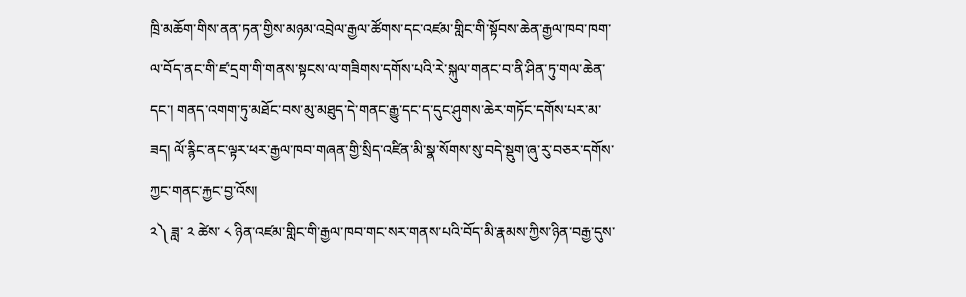ཁྲི་མཆོག་གིས་ནན་ཏན་གྱིས་མཉམ་འབྲེལ་རྒྱལ་ཚོགས་དང་འཛམ་གླིང་གི་སྟོབས་ཆེན་རྒྱལ་ཁབ་ཁག་ལ་བོད་ནང་གི་ཛ་དྲག་གི་གནས་སྟངས་ལ་གཟིགས་དགོས་པའི་རེ་སྐུལ་གནང་བ་ནི་ཤིན་ཏུ་གལ་ཆེན་དང་། གནད་འགག་ཏུ་མཐོང་བས་མུ་མཐུད་དེ་གནང་རྒྱུ་དང་ད་དུང་ཤུགས་ཆེར་གཏོང་དགོས་པར་མ་ཟད། ལོ་རྙིང་ནང་ལྟར་ཕར་རྒྱལ་ཁབ་གཞན་གྱི་སྲིད་འཛིན་མི་སྣ་སོགས་སུ་བདེ་སྡུག་ཞུ་རུ་བཅར་དགོས་ཀྱང་གནང་རྐྱང་བྱ་འོས།
༢༽ ཟླ་ ༢ ཚེས་ ༨ ཉིན་འཛམ་གླིང་གི་རྒྱལ་ཁབ་གང་སར་གནས་པའི་བོད་མི་རྣམས་ཀྱིས་ཉིན་བརྒྱ་དུས་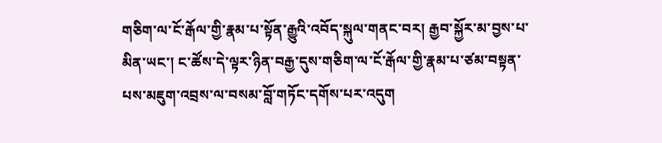གཅིག་ལ་ངོ་རྒོལ་གྱི་རྣམ་པ་སྟོན་རྒྱུའི་འབོད་སྐུལ་གནང་བར། རྒྱབ་སྐྱོར་མ་བྱས་པ་མིན་ཡང་། ང་ཚོས་དེ་ལྟར་ཉིན་བརྒྱ་དུས་གཅིག་ལ་ངོ་རྒོལ་གྱི་རྣམ་པ་ཙམ་བསྟན་པས་མཇུག་འབྲས་ལ་བསམ་བློ་གཏོང་དགོས་པར་འདུག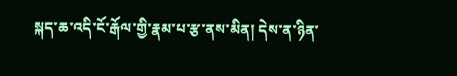སྐད་ཆ་འདི་ངོ་རྒོལ་གྱི་རྣམ་པ་རྩ་ནས་མིན། དེས་ན་ཉིན་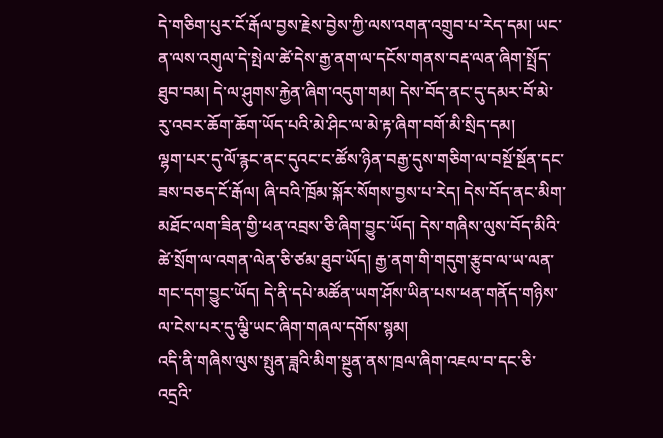དེ་གཅིག་པུར་ངོ་རྒོལ་བྱས་རྗེས་བྱེས་ཀྱི་ལས་འགན་འགྲུབ་པ་རེད་དམ། ཡང་ན་ལས་འགུལ་དེ་སྤེལ་ཚེ་དེས་རྒྱ་ནག་ལ་དངོས་གནས་བརྡ་ལན་ཞིག་སྤྲོད་ཐུབ་བམ། དེ་ལ་ཤུགས་རྐྱེན་ཞིག་འདུག་གམ། དེས་བོད་ནང་དུ་དམར་བོ་མེ་རུ་འབར་ཆོག་ཆོག་ཡོད་པའི་མེ་ཤིང་ལ་མེ་རྟ་ཞིག་བགོ་མི་སྲིད་དམ།
ལྷག་པར་དུ་ལོ་རྙང་ནང་དུའང་ང་ཚོས་ཉིན་བརྒྱ་དུས་གཅིག་ལ་བསྔོ་སྔོན་དང་ཟས་བཅད་ངོ་རྒོལ། ཞི་བའི་ཁྲོམ་སྐོར་སོགས་བྱས་པ་རེད། དེས་བོད་ནང་མིག་མཐོང་ལག་ཟིན་གྱི་ཕན་འབྲས་ཅི་ཞིག་བྱུང་ཡོད། དེས་གཞིས་ལུས་བོད་མིའི་ཚེ་སྲོག་ལ་འགན་ལེན་ཅི་ཙམ་ཐུབ་ཡོད། རྒྱ་ནག་གི་གདུག་རྩུབ་ལ་ཡ་ལན་གང་དག་བྱུང་ཡོད། དེ་ནི་དཔེ་མཚོན་ཡག་ཤོས་ཡིན་པས་ཕན་གནོད་གཉིས་ལ་ངེས་པར་དུ་ལྕི་ཡང་ཞིག་གཞལ་དགོས་སྙམ།
འདི་ནི་གཞིས་ལུས་སྤུན་ཟླའི་མིག་སྔུན་ནས་ཁྲལ་ཞིག་འཇལ་བ་དང་ཅི་འདྲའི་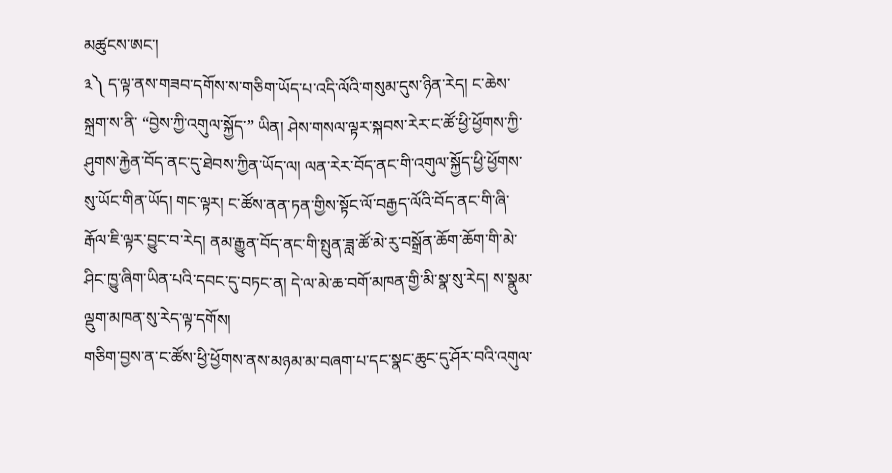མཚུངས་ཨང་།
༣༽ ད་ལྟ་ནས་གཟབ་དགོས་ས་གཅིག་ཡོད་པ་འདི་ལོའི་གསུམ་དུས་ཉིན་རེད། ང་ཆེས་སྐྲག་ས་ནི་ “བྱེས་ཀྱི་འགུལ་སྐྱོད་” ཡིན། ཤེས་གསལ་ལྟར་སྐབས་རེར་ང་ཚོ་ཕྱི་ཕྱོགས་ཀྱི་ཤུགས་རྐྱེན་བོད་ནང་དུ་ཐེབས་ཀྱིན་ཡོད་ལ། ལན་རེར་བོད་ནང་གི་འགུལ་སྐྱོད་ཕྱི་ཕྱོགས་སུ་ཡོང་གིན་ཡོད། གང་ལྟར། ང་ཚོས་ནན་ཏན་གྱིས་སྟོང་ལོ་བརྒྱད་ལོའི་བོད་ནང་གི་ཞི་རྒོལ་ཇི་ལྟར་བྱུང་བ་རེད། ནམ་རྒྱུན་བོད་ནང་གི་སྤུན་ཟླ་ཚོ་མེ་རུ་བསྒྲོན་ཆོག་ཆོག་གི་མེ་ཤིང་ཁྱུ་ཞིག་ཡིན་པའི་དབང་དུ་བཏང་ན། དེ་ལ་མེ་ཆ་བགོ་མཁན་གྱི་མི་སྣ་སུ་རེད། ས་སྣུམ་ལྡུག་མཁན་སུ་རེད་ལྟ་དགོས།
གཅིག་བྱས་ན་ང་ཚོས་ཕྱི་ཕྱོགས་ནས་མཉམ་མ་བཞག་པ་དང་སྣང་ཆུང་དུ་ཤོར་བའི་འགུལ་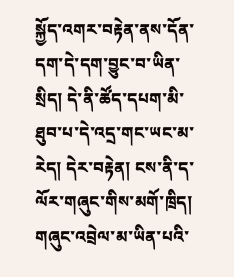སྐྱོད་འགར་བརྟེན་ནས་དོན་དག་དེ་དག་བྱུང་བ་ཡིན་སྲིད། དེ་ནི་ཚོད་དཔག་མི་ཐུབ་པ་དེ་འདྲ་གང་ཡང་མ་རེད། དེར་བརྟེན། ངས་ནི་ད་ལོར་གཞུང་གིས་མགོ་ཁྲིད། གཞུང་འབྲེལ་མ་ཡིན་པའི་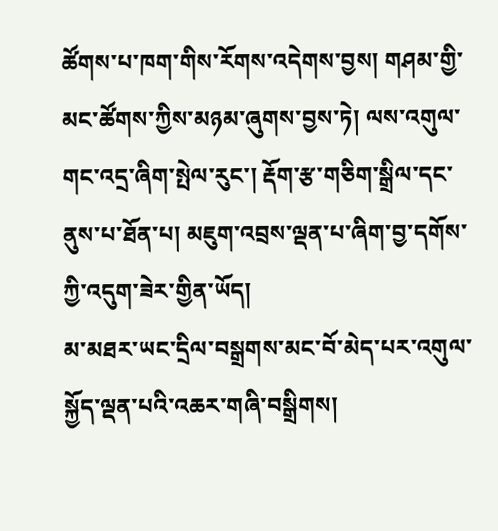ཚོགས་པ་ཁག་གིས་རོགས་འདེགས་བྱས། གཤམ་གྱི་མང་ཚོགས་ཀྱིས་མཉམ་ཞུགས་བྱས་ཏེ། ལས་འགུལ་གང་འདྲ་ཞིག་སྤེལ་རུང་། རྡོག་རྩ་གཅིག་སྒྲིལ་དང་ནུས་པ་ཐོན་པ། མཇུག་འབྲས་ལྡན་པ་ཞིག་བྱ་དགོས་ཀྱི་འདུག་ཟེར་གྱིན་ཡོད།
མ་མཐར་ཡང་དྲིལ་བསྒྲགས་མང་བོ་མེད་པར་འགུལ་སྐྱོད་ལྡན་པའི་འཆར་གཞི་བསྒྲིགས།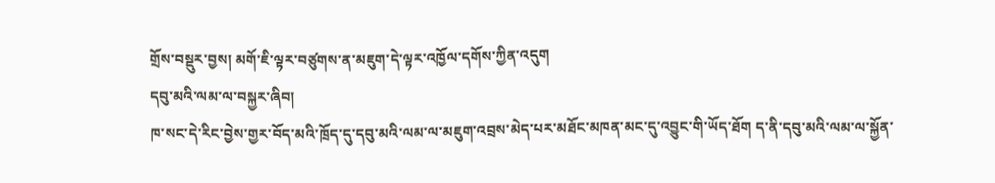གྲོས་བསྡུར་བྱས། མགོ་ཇི་ལྟར་བཙུགས་ན་མཇུག་དེ་ལྟར་འཁྱོལ་དགོས་ཀྱིན་འདུག
དབུ་མའི་ལམ་ལ་བསྐྱར་ཞིབ།
ཁ་སང་དེ་རིང་བྱེས་གྱར་བོད་མའི་ཁྲོད་དུ་དབུ་མའི་ལམ་ལ་མཇུག་འབྲས་མེད་པར་མཐོང་མཁན་མང་དུ་འབྱུང་གི་ཡོད་ཐོག ད་ནི་དབུ་མའི་ལམ་ལ་སྐྱོན་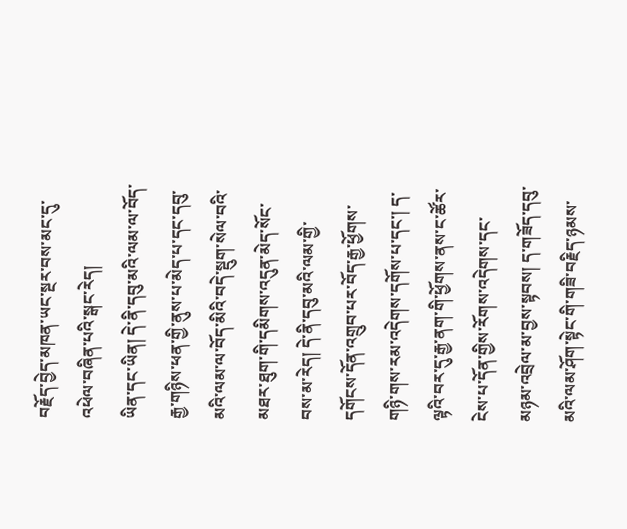བརྗོད་བྱེད་མཁན་ཡང་སྔར་བས་མང་དུ་འཕེལ་བཞིན་པའི་སྒང་རེད།
ཡིན་དང་ཡིན། དེ་ནི་དབུ་མའི་ལམ་ལ་བོད་རྒྱ་གཉིས་ཕན་གྱི་ནུས་པ་མེད་པ་དང་དབུ་མའི་ལམ་ལ་བོད་མིའི་བདེ་སྡུག་སེལ་བའི་མཐར་ཐུག་གི་དམིགས་འདུན་མེད་སོང་བས་མ་རེད། དེ་ནི་དབུ་མའི་ལམ་གྱི་དགོངས་དོན་འགྲུབ་པར་བོད་རྒྱ་ཕྱོགས་གཉི་གས་རམ་འདེགས་དགོས་པ་དང་། ད་ལྟའི་བར་དུ་རྒྱ་ནག་གི་ཕྱོགས་ནས་ང་ཚོར་ངེས་པ་དོན་གྱིས་རོགས་འདེགས་དང་མཉམ་འབྲེལ་མ་བྱས་སྟབས། ད་གཟོད་དབུ་མའི་ལམ་ཤོག་སྟེང་གི་གཟི་བརྗིད་ཉམས་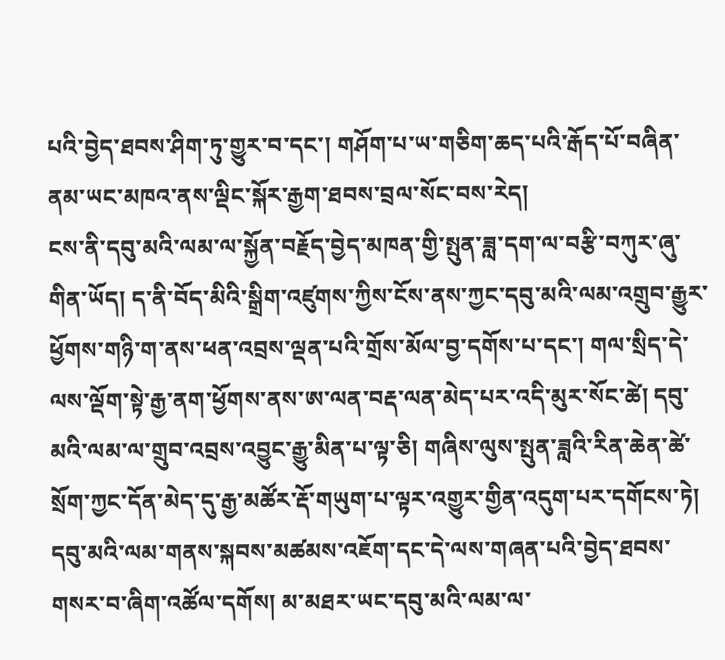པའི་བྱེད་ཐབས་ཤིག་ཏུ་གྱུར་བ་དང་། གཤོག་པ་ཡ་གཅིག་ཆད་པའི་རྒོད་པོ་བཞིན་ནམ་ཡང་མཁའ་ནས་ལྡིང་སྐོར་རྒྱག་ཐབས་བྲལ་སོང་བས་རེད།
ངས་ནི་དབུ་མའི་ལམ་ལ་སྐྱོན་བརྗོད་བྱེད་མཁན་གྱི་སྤུན་ཟླ་དག་ལ་བརྩི་བཀུར་ཞུ་གིན་ཡོད། ད་ནི་བོད་མིའི་སྒྲིག་འཛུགས་ཀྱིས་ངོས་ནས་ཀྱང་དབུ་མའི་ལམ་འགྲུབ་རྒྱུར་ཕྱོགས་གཉི་ག་ནས་ཕན་འབྲས་ལྡན་པའི་གྲོས་མོལ་བྱ་དགོས་པ་དང་། གལ་སྲིད་དེ་ལས་ལྡོག་སྟེ་རྒྱ་ནག་ཕྱོགས་ནས་ཨ་ལན་བརྡ་ལན་མེད་པར་འདི་མུར་སོང་ཚེ། དབུ་མའི་ལམ་ལ་གྲུབ་འབྲས་འབྱུང་རྒྱུ་མིན་པ་ལྟ་ཅི། གཞིས་ལུས་སྤུན་ཟླའི་རིན་ཆེན་ཚེ་སྲོག་ཀྱང་དོན་མེད་དུ་རྒྱ་མཚོར་རྡོ་གཡུག་པ་ལྟར་འགྱུར་གྱིན་འདུག་པར་དགོངས་ཏེ། དབུ་མའི་ལམ་གནས་སྐབས་མཚམས་འཇོག་དང་དེ་ལས་གཞན་པའི་བྱེད་ཐབས་གསར་བ་ཞིག་འཚོལ་དགོས། མ་མཐར་ཡང་དབུ་མའི་ལམ་ལ་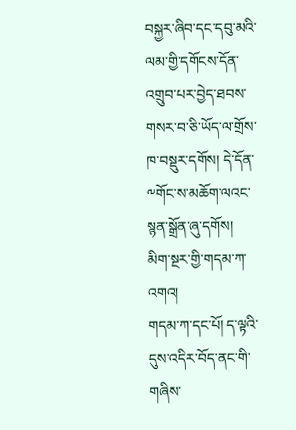བསྐྱར་ཞིབ་དང་དབུ་མའི་ལམ་གྱི་དགོངས་དོན་འགྲུབ་པར་བྱེད་ཐབས་གསར་བ་ཅི་ཡོད་ལ་གྲོས་ཁ་བསྡུར་དགོས། དེ་དོན་༸གོང་ས་མཆོག་ལའང་སྙན་སྒྲོན་ཞུ་དགོས།
མིག་སྔར་གྱི་གདམ་ཀ་འགའ།
གདམ་ཀ་དང་པོ། ད་ལྟའི་དུས་འདིར་བོད་ནང་གི་གཞིས་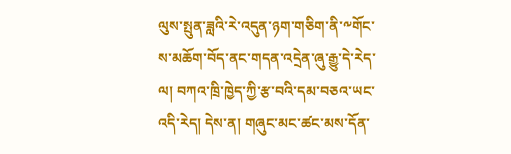ལུས་སྤུན་ཟླའི་རེ་འདུན་ཉག་གཅིག་ནི་༸གོང་ས་མཆོག་བོད་ནང་གདན་འདྲེན་ཞུ་རྒྱུ་དེ་རེད་ལ། བཀའ་ཁྲི་ཁྱེད་ཀྱི་རྩ་བའི་དམ་བཅའ་ཡང་འདི་རེད། དེས་ན། གཞུང་མང་ཚང་མས་དོན་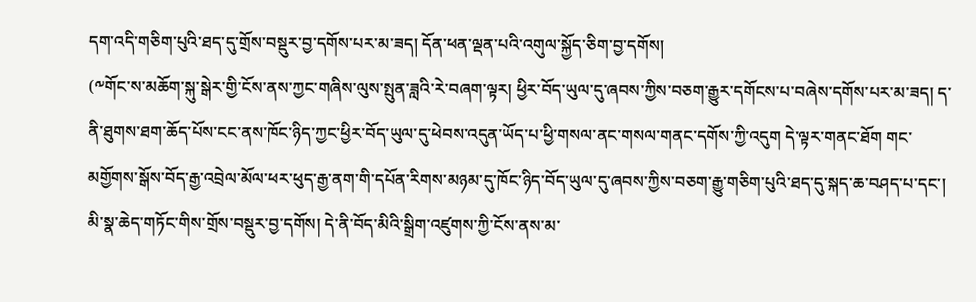དག་འདི་གཅིག་པུའི་ཐད་དུ་གྲོས་བསྡུར་བྱ་དགོས་པར་མ་ཟད། དོན་ཕན་ལྡན་པའི་འགུལ་སྐྱོད་ཅིག་བྱ་དགོས།
(༸གོང་ས་མཆོག་སྐུ་སྒེར་གྱི་ངོས་ནས་ཀྱང་གཞིས་ལུས་སྤུན་ཟླའི་རེ་བཞག་ལྟར། ཕྱིར་བོད་ཡུལ་དུ་ཞབས་ཀྱིས་བཅག་རྒྱུར་དགོངས་པ་བཞེས་དགོས་པར་མ་ཟད། ད་ནི་ཐུགས་ཐག་ཆོད་པོས་ངང་ནས་ཁོང་ཉིད་ཀྱང་ཕྱིར་བོད་ཡུལ་དུ་ཕེབས་འདུན་ཡོད་པ་ཕྱི་གསལ་ནང་གསལ་གནང་དགོས་ཀྱི་འདུག དེ་ལྟར་གནང་ཐོག གང་མགྱོགས་སྒོས་བོད་རྒྱ་འབྲེལ་མོལ་ཕར་ཕུད་རྒྱ་ནག་གི་དཔོན་རིགས་མཉམ་དུ་ཁོང་ཉིད་བོད་ཡུལ་དུ་ཞབས་ཀྱིས་བཅག་རྒྱུ་གཅིག་པུའི་ཐད་དུ་སྐད་ཆ་བཤད་པ་དང་། མི་སྣ་ཆེད་གཏོང་གིས་གྲོས་བསྡུར་བྱ་དགོས། དེ་ནི་བོད་མིའི་སྒྲིག་འཛུགས་ཀྱི་ངོས་ནས་མ་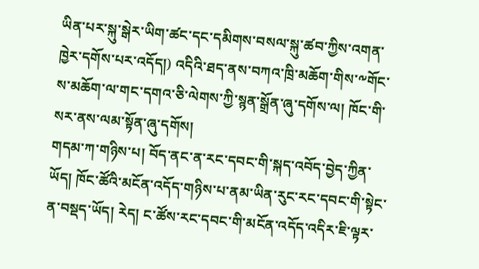ཡིན་པར་སྐུ་སྒེར་ཡིག་ཚང་དང་དམིགས་བསལ་སྐུ་ཚབ་ཀྱིས་འགན་ཁྱེར་དགོས་པར་འདོད།) འདིའི་ཐད་ནས་བཀའ་ཁྲི་མཆོག་གིས་༸གོང་ས་མཆོག་ལ་གང་དགའ་ཅི་ལེགས་ཀྱི་སྙན་སྒྲོན་ཞུ་དགོས་ལ། ཁོང་གི་སར་ནས་ལམ་སྟོན་ཞུ་དགོས།
གདམ་ཀ་གཉིས་པ། བོད་ནང་ན་རང་དབང་གི་སྐད་འབོད་བྱེད་ཀྱིན་ཡོད། ཁོང་ཚོའི་མངོན་འདོད་གཉིས་པ་ནམ་ཡིན་རུང་རང་དབང་གི་སྟེང་ན་བསྡད་ཡོད། རེད། ང་ཚོས་རང་དབང་གི་མངོན་འདོད་འདིར་ཇི་ལྟར་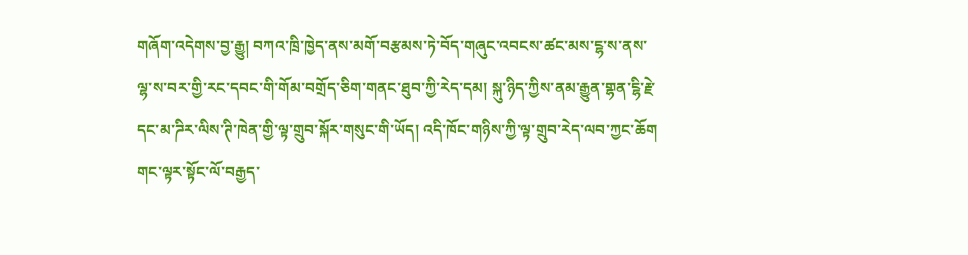གཞོག་འདེགས་བྱ་རྒྱུ། བཀའ་ཁྲི་ཁྱེད་ནས་མགོ་བརྩམས་ཏེ་བོད་གཞུང་འབངས་ཚང་མས་ངྷ་ས་ནས་ལྷ་ས་བར་གྱི་རང་དབང་གི་གོམ་བགྲོད་ཅིག་གནང་ཐུབ་ཀྱི་རེད་དམ། སྐུ་ཉིད་ཀྱིས་ནམ་རྒྱུན་གྷན་ངྷི་རྗེ་དང་མ་ཌིར་ལིས་ཊི་ཁེན་གྱི་ལྟ་གྲུབ་སྐོར་གསུང་གི་ཡོད། འདི་ཁོང་གཉིས་ཀྱི་ལྟ་གྲུབ་རེད་ལབ་ཀྱང་ཆོག
གང་ལྟར་སྟོང་ལོ་བརྒྱད་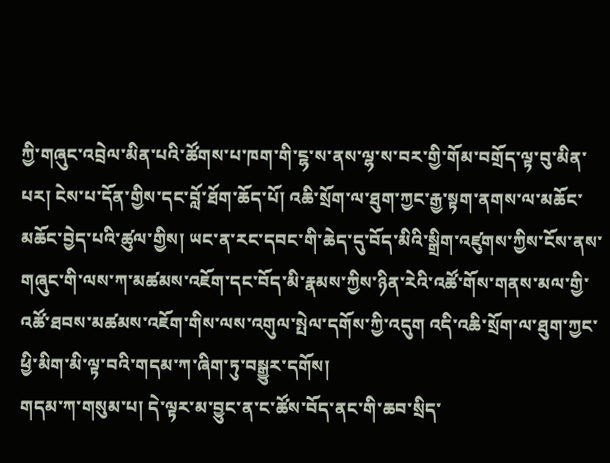ཀྱི་གཞུང་འབྲེལ་མིན་པའི་ཚོགས་པ་ཁག་གི་ངྷ་ས་ནས་ལྷ་ས་བར་གྱི་གོམ་བགྲོད་ལྟ་བུ་མིན་པར། ངེས་པ་དོན་གྱིས་དང་བློ་ཐོག་ཆོད་པོ། འཆི་སྲོག་ལ་ཐུག་ཀྱང་རྒྱ་སྟག་ནགས་ལ་མཆོང་མཆོང་བྱེད་པའི་ཚུལ་གྱིས། ཡང་ན་རང་དབང་གི་ཆེད་དུ་བོད་མིའི་སྒྲིག་འཛུགས་ཀྱིས་ངོས་ནས་གཞུང་གི་ལས་ཀ་མཚམས་འཇོག་དང་བོད་མི་རྣམས་ཀྱིས་ཉིན་རེའི་འཚོ་གོས་གནས་མལ་གྱི་འཚོ་ཐབས་མཚམས་འཇོག་གིས་ལས་འགུལ་སྤེལ་དགོས་ཀྱི་འདུག འདི་འཆི་སྲོག་ལ་ཐུག་ཀྱང་ཕྱི་མིག་མི་ལྟ་བའི་གདམ་ཀ་ཞིག་ཏུ་བསྒྱུར་དགོས།
གདམ་ཀ་གསུམ་པ། དེ་ལྟར་མ་བྱུང་ན་ང་ཚོས་བོད་ནང་གི་ཆབ་སྲིད་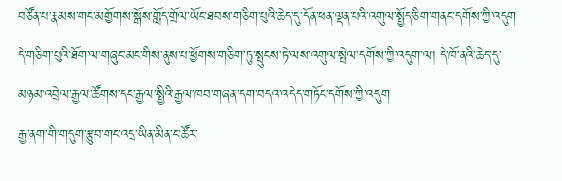བཙོན་པ་རྣམས་གང་མགྱོགས་སྒོས་གློད་གྲོལ་ཡོང་ཐབས་གཅིག་པུའི་ཆེད་དུ་དོན་ཕན་ལྡན་པའི་འགུལ་སྤྱོད་ཅིག་གནང་དགོས་ཀྱི་འདུག དེ་གཅིག་པུའི་ཐོག་ལ་གཞུང་མང་གིས་ནུས་པ་ཕྱོགས་གཅིག་ཏུ་སྤུངས་ཏེ་ལས་འགུལ་སྤེལ་དགོས་ཀྱི་འདུག་ལ། དེ་ཁོ་ནའི་ཆེད་དུ་མཉམ་འབྲེལ་རྒྱལ་ཚོགས་དང་རྒྱལ་སྤྱིའི་རྒྱལ་ཁབ་གཞན་དག་བདའ་འདེད་གཏོང་དགོས་ཀྱི་འདུག
རྒྱ་ནག་གི་གདུག་རྩུབ་གང་འདྲ་ཡིན་མིན་ང་ཚོར་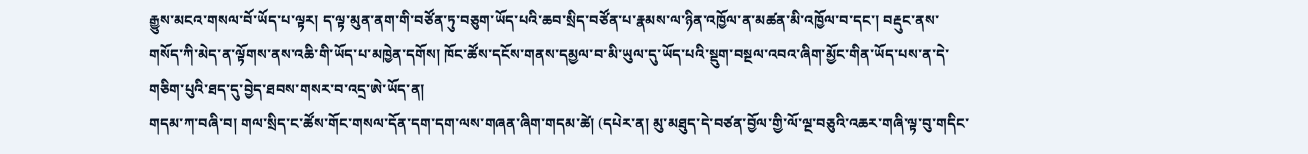རྒྱུས་མངའ་གསལ་བོ་ཡོད་པ་ལྟར། ད་ལྟ་མུན་ནག་གི་བཙོན་ཏུ་བཅུག་ཡོད་པའི་ཆབ་སྲིད་བཙོན་པ་རྣམས་ལ་ཉིན་འཁྱོལ་ན་མཚན་མི་འཁྱོལ་བ་དང་། བརྡུང་ནས་གསོད་ཀི་མེད་ན་ལྟོགས་ནས་འཆི་གི་ཡོད་པ་མཁྱེན་དགོས། ཁོང་ཚོས་དངོས་གནས་དམྱལ་བ་མི་ཡུལ་དུ་ཡོད་པའི་སྡུག་བསྔལ་འབའ་ཞིག་མྱོང་གིན་ཡོད་པས་ན་དེ་གཅིག་པུའི་ཐད་དུ་བྱེད་ཐབས་གསར་བ་འདྲ་ཨེ་ཡོད་ན།
གདམ་ཀ་བཞི་བ། གལ་སྲིད་ང་ཚོས་གོང་གསལ་དོན་དག་དག་ལས་གཞན་ཞིག་གདམ་ཚེ། (དཔེར་ན། མུ་མཐུད་དེ་བཙན་བྱོལ་གྱི་ལོ་ལྔ་བཅུའི་འཆར་གཞི་ལྟ་བུ་གདིང་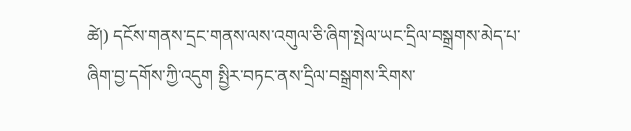ཚེ།) དངོས་གནས་དྲང་གནས་ལས་འགུལ་ཅི་ཞིག་སྤེལ་ཡང་དྲིལ་བསྒྲགས་མེད་པ་ཞིག་བྱ་དགོས་ཀྱི་འདུག སྤྱིར་བཏང་ནས་དྲིལ་བསྒྲགས་རིགས་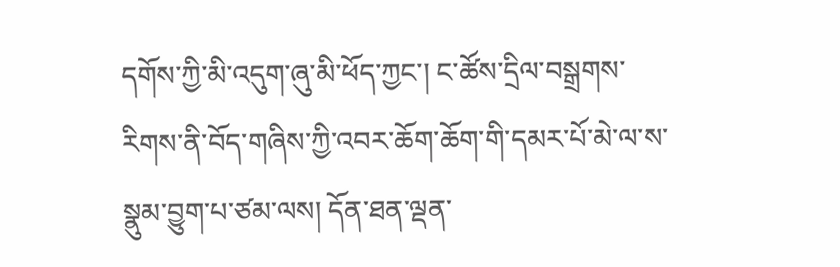དགོས་ཀྱི་མི་འདུག་ཞུ་མི་ཕོད་ཀྱང་། ང་ཚོས་དྲིལ་བསྒྲགས་རིགས་ནི་བོད་གཞིས་ཀྱི་འབར་ཆོག་ཆོག་གི་དམར་པོ་མེ་ལ་ས་སྣུམ་བྱུག་པ་ཙམ་ལས། དོན་ཐན་ལྡན་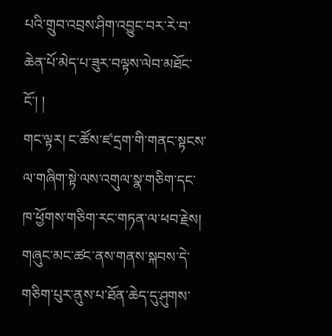པའི་གྲུབ་འབྲས་ཤིག་འབྱུང་བར་རེ་བ་ཆེན་པོ་མེད་པ་ཟུར་བལྟས་ལེབ་མཐོང་ངོ་། །
གང་ལྟར། ང་ཚོས་ཛ་དྲག་གི་གནང་སྟངས་ལ་གཞིག་སྟེ་ལས་འགུལ་སྣ་གཅིག་དང་ཁ་ཕྱོགས་གཅིག་རང་གཏན་ལ་ཕབ་རྗེས། གཞུང་མང་ཚང་ནས་གནས་སྐབས་དེ་གཅིག་པུར་ནུས་པ་ཐོན་ཆེད་དུ་ཤུགས་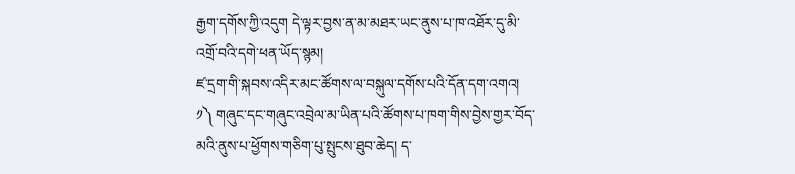རྒྱག་དགོས་ཀྱི་འདུག དེ་ལྟར་བྱས་ན་མ་མཐར་ཡང་ནུས་པ་ཁ་འཐོར་དུ་མི་འགྲོ་བའི་དགེ་ཕན་ཡོད་སྙམ།
ཛ་དྲག་གི་སྐབས་འདིར་མང་ཚོགས་ལ་བསྐུལ་དགོས་པའི་དོན་དག་འགའ།
༡༽ གཞུང་དང་གཞུང་འབྲེལ་མ་ཡིན་པའི་ཚོགས་པ་ཁག་གིས་བྱེས་གྱར་བོད་མའི་ནུས་པ་ཕྱོགས་གཅིག་པུ་སྤུངས་ཐུབ་ཆེད། ད་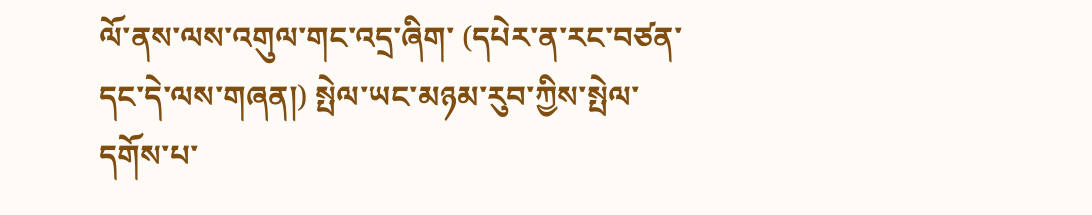ལོ་ནས་ལས་འགུལ་གང་འདྲ་ཞིག་ (དཔེར་ན་རང་བཙན་དང་དེ་ལས་གཞན།) སྤེལ་ཡང་མཉམ་རུབ་ཀྱིས་སྤེལ་དགོས་པ་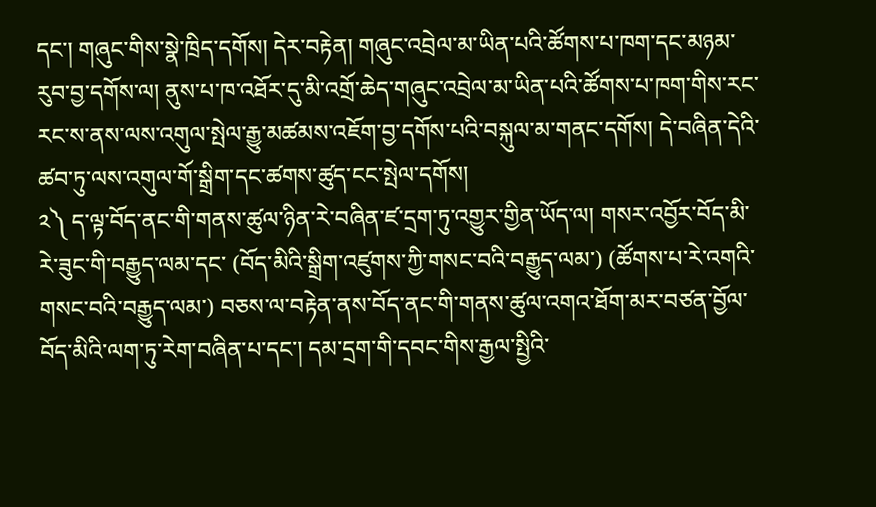དང་། གཞུང་གིས་སྣེ་ཁྲིད་དགོས། དེར་བརྟེན། གཞུང་འབྲེལ་མ་ཡིན་པའི་ཚོགས་པ་ཁག་དང་མཉམ་རུབ་བྱ་དགོས་ལ། ནུས་པ་ཁ་འཐོར་དུ་མི་འགྲོ་ཆེད་གཞུང་འབྲེལ་མ་ཡིན་པའི་ཚོགས་པ་ཁག་གིས་རང་རང་ས་ནས་ལས་འགུལ་སྤེལ་རྒྱུ་མཚམས་འཇོག་བྱ་དགོས་པའི་བསྐུལ་མ་གནང་དགོས། དེ་བཞིན་དེའི་ཚབ་ཏུ་ལས་འགུལ་གོ་སྒྲིག་དང་ཚགས་ཚུད་ངང་སྤེལ་དགོས།
༢༽ ད་ལྟ་བོད་ནང་གི་གནས་ཚུལ་ཉིན་རེ་བཞིན་ཛ་དྲག་ཏུ་འགྱུར་གྱིན་ཡོད་ལ། གསར་འབྱོར་བོད་མི་རེ་ཟུང་གི་བརྒྱུད་ལམ་དང་ (བོད་མིའི་སྒྲིག་འཛུགས་ཀྱི་གསང་བའི་བརྒྱུད་ལམ་) (ཚོགས་པ་རེ་འགའི་གསང་བའི་བརྒྱུད་ལམ་) བཅས་ལ་བརྟེན་ནས་བོད་ནང་གི་གནས་ཚུལ་འགའ་ཐོག་མར་བཙན་བྱོལ་བོད་མིའི་ལག་ཏུ་རེག་བཞིན་པ་དང་། དམ་དྲག་གི་དབང་གིས་རྒྱལ་སྤྱིའི་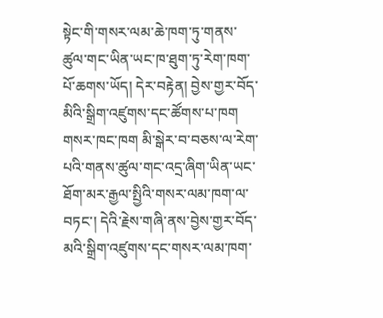སྟེང་གི་གསར་ལམ་ཆེ་ཁག་ཏུ་གནས་ཚུལ་གང་ཡིན་ཡང་ཁ་ཐུག་ཏུ་རེག་ཁག་པོ་ཆགས་ཡོད། དེར་བརྟེན། བྱེས་གྱར་བོད་མིའི་སྒྲིག་འཛུགས་དང་ཚོགས་པ་ཁག གསར་ཁང་ཁག མི་སྒེར་བ་བཅས་ལ་རེག་པའི་གནས་ཚུལ་གང་འདྲ་ཞིག་ཡིན་ཡང་ཐོག་མར་རྒྱལ་སྤྱིའི་གསར་ལམ་ཁག་ལ་བཏང་། དེའི་རྗེས་གཞི་ནས་བྱེས་གྱར་བོད་མའི་སྒྲིག་འཛུགས་དང་གསར་ལམ་ཁག་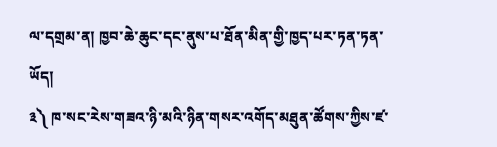ལ་དགྲམ་ན། ཁྱབ་ཆེ་ཆུང་དང་ནུས་པ་ཐོན་མིན་གྱི་ཁྱད་པར་ཏན་ཏན་ཡོད།
༣༽ ཁ་སང་རེས་གཟའ་ཉི་མའི་ཉིན་གསར་འགོད་མཐུན་ཚོགས་ཀྱིས་ཛ་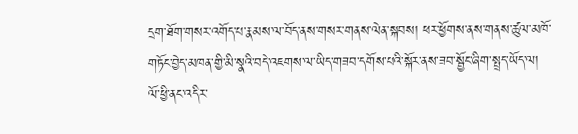དྲག་ཐོག་གསར་འགོད་པ་རྣམས་ལ་བོད་ནས་གསར་གནས་ལེན་སྐབས། ཕར་ཕྱོགས་ནས་གནས་ཚུལ་མཁོ་གཏོང་བྱེད་མཁན་གྱི་མི་སྣའི་བདེ་འཇགས་ལ་ཡིད་གཟབ་དགོས་པའི་སྐོར་ནས་ཟབ་སྦྱོང་ཞིག་སྤྲད་ཡོད་ལ། ལོ་ཕྱི་ནང་འདིར་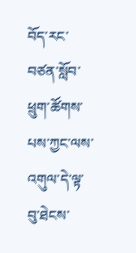བོད་རང་བཙན་སློབ་ཕྲུག་ཚོགས་པས་ཀྱང་ལས་འགུལ་དེ་ལྟ་བུ་ཐེངས་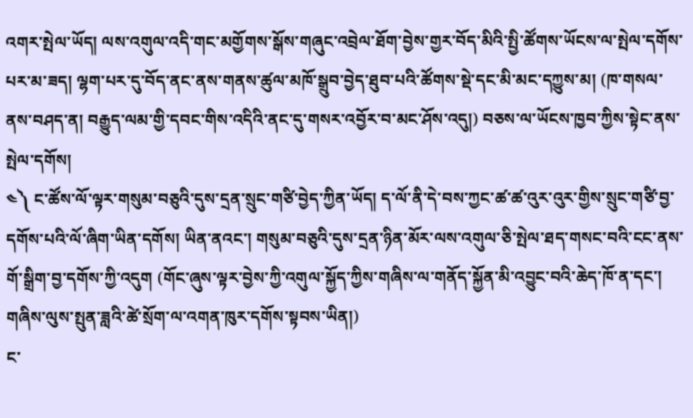འགར་སྤེལ་ཡོད། ལས་འགུལ་འདི་གང་མགྱོགས་སྒོས་གཞུང་འབྲེལ་ཐོག་བྱེས་གྱར་བོད་མིའི་སྤྱི་ཚོགས་ཡོངས་ལ་སྤེལ་དགོས་པར་མ་ཟད། ལྷག་པར་དུ་བོད་ནང་ནས་གནས་ཚུལ་མཁོ་སྒྲུབ་བྱེད་ཐུབ་པའི་ཚོགས་སྡེ་དང་མི་མང་དཀྱུས་མ། (ཁ་གསལ་ནས་བཤད་ན། བརྒྱུད་ལམ་གྱི་དབང་གིས་འདིའི་ནང་དུ་གསར་འབྱོར་བ་མང་ཤོས་འདུ།) བཅས་ལ་ཡོངས་ཁྱབ་ཀྱིས་སྟེང་ནས་སྤེལ་དགོས།
༤༽ ང་ཚོས་ལོ་ལྟར་གསུམ་བཅུའི་དུས་དྲན་སྲུང་གཙི་བྱེད་ཀྱིན་ཡོད། ད་ལོ་ནི་དེ་བས་ཀྱང་ཚ་ཚ་འུར་འུར་གྱིས་སྲུང་གཙི་བྱ་དགོས་པའི་ལོ་ཞིག་ཡིན་དགོས། ཡིན་ནའང་། གསུམ་བཅུའི་དུས་དྲན་ཉིན་མོར་ལས་འགུལ་ཅི་སྤེལ་ཐད་གསང་བའི་ངང་ནས་གོ་སྒྲིག་བྱ་དགོས་ཀྱི་འདུག (གོང་ཞུས་ལྟར་བྱེས་ཀྱི་འགུལ་སྐྱོད་ཀྱིས་གཞིས་ལ་གནོད་སྐྱོན་མི་འབྱུང་བའི་ཆེད་ཁོ་ན་དང་། གཞིས་ལུས་སྤུན་ཟླའི་ཚེ་སྲོག་ལ་འགན་ཁུར་དགོས་སྟབས་ཡིན།)
ང་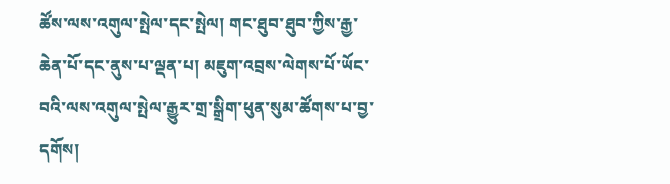ཚོས་ལས་འགུལ་སྤེལ་དང་སྤེལ། གང་ཐུབ་ཐུབ་ཀྱིས་རྒྱ་ཆེན་པོ་དང་ནུས་པ་ལྡན་པ། མཇུག་འབྲས་ལེགས་པོ་ཡོང་བའི་ལས་འགུལ་སྤེལ་རྒྱུར་གྲ་སྒྲིག་ཕུན་སུམ་ཚོགས་པ་བྱ་དགོས།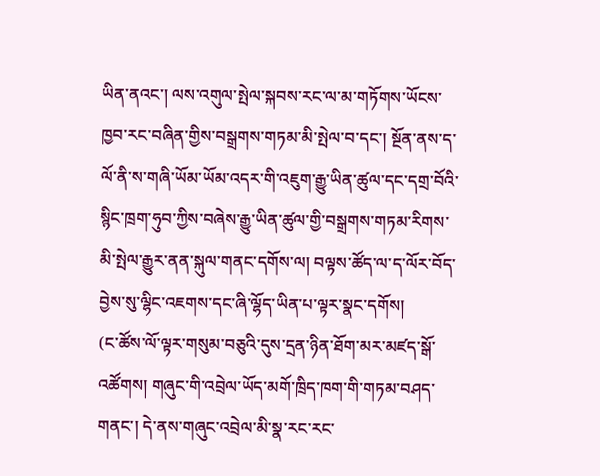ཡིན་ནའང་། ལས་འགུལ་སྤེལ་སྐབས་རང་ལ་མ་གཏོགས་ཡོངས་ཁྱབ་རང་བཞིན་གྱིས་བསྒྲགས་གཏམ་མི་སྤེལ་བ་དང་། སྔོན་ནས་ད་ལོ་ནི་ས་གཞི་ཡོམ་ཡོམ་འདར་གི་འཇུག་རྒྱུ་ཡིན་ཚུལ་དང་དགྲ་བོའི་སྙིང་ཁྲག་ཧུབ་ཀྱིས་བཞེས་རྒྱུ་ཡིན་ཚུལ་གྱི་བསྒྲགས་གཏམ་རིགས་མི་སྤེལ་རྒྱུར་ནན་སྐུལ་གནང་དགོས་ལ། བལྟས་ཚོད་ལ་ད་ལོར་བོད་བྱེས་སུ་ལྷིང་འཇགས་དང་ཞི་ལྷོད་ཡིན་པ་ལྟར་སྣང་དགོས།
(ང་ཚོས་ལོ་ལྟར་གསུམ་བཅུའི་དུས་དྲན་ཉིན་ཐོག་མར་མཛད་སྒོ་འཚོགས། གཞུང་གི་འབྲེལ་ཡོད་མགོ་ཁྲིད་ཁག་གི་གཏམ་བཤད་གནང་། དེ་ནས་གཞུང་འབྲེལ་མི་སྣ་རང་རང་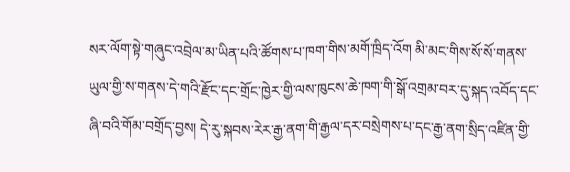སར་ལོག་སྟེ་གཞུང་འབྲེལ་མ་ཡིན་པའི་ཚོགས་པ་ཁག་གིས་མགོ་ཁྲིད་འོག མི་མང་གིས་སོ་སོ་གནས་ཡུལ་གྱི་ས་གནས་དེ་གའི་རྫོང་དང་གྲོང་ཁྱེར་གྱི་ལས་ཁུངས་ཆེ་ཁག་གི་སྒོ་འགྲམ་བར་དུ་སྐད་འབོད་དང་ཞི་བའི་གོམ་བགྲོད་བྱས། དེ་རུ་སྐབས་རེར་རྒྱ་ནག་གི་རྒྱལ་དར་བསྲེགས་པ་དང་རྒྱ་ནག་སྲིད་འཛིན་གྱི་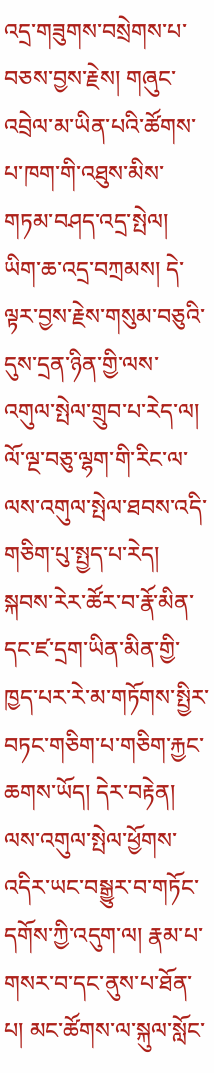འདྲ་གཟུགས་བསྲེགས་པ་བཅས་བྱས་རྗེས། གཞུང་འབྲེལ་མ་ཡིན་པའི་ཚོགས་པ་ཁག་གི་འཐུས་མིས་གཏམ་བཤད་འདྲ་སྤེལ། ཡིག་ཆ་འདྲ་བཀྲམས། དེ་ལྟར་བྱས་རྗེས་གསུམ་བཅུའི་དུས་དྲན་ཉིན་གྱི་ལས་འགུལ་སྤེལ་གྲུབ་པ་རེད་ལ། ལོ་ལྔ་བཅུ་ལྷག་གི་རིང་ལ་ལས་འགུལ་སྤེལ་ཐབས་འདི་གཅིག་པུ་སྤྱད་པ་རེད། སྐབས་རེར་ཚོར་བ་རྣོ་མིན་དང་ཛ་དྲག་ཡིན་མིན་གྱི་ཁྱད་པར་རེ་མ་གཏོགས་སྤྱིར་བཏང་གཅིག་པ་གཅིག་རྐྱང་ཆགས་ཡོད། དེར་བརྟེན། ལས་འགུལ་སྤེལ་ཕྱོགས་འདིར་ཡང་བསྒྱུར་བ་གཏོང་དགོས་ཀྱི་འདུག་ལ། རྣམ་པ་གསར་བ་དང་ནུས་པ་ཐོན་པ། མང་ཚོགས་ལ་སྐུལ་སློང་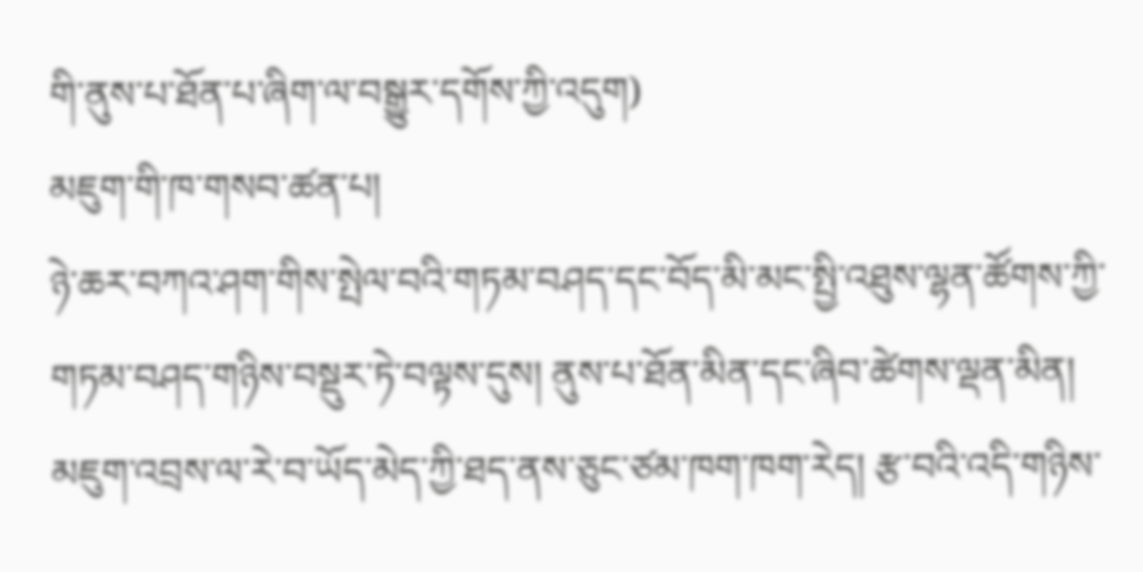གི་ནུས་པ་ཐོན་པ་ཞིག་ལ་བསྒྱུར་དགོས་ཀྱི་འདུག)
མཇུག་གི་ཁ་གསབ་ཚན་པ།
ཉེ་ཆར་བཀའ་ཤག་གིས་སྤེལ་བའི་གཏམ་བཤད་དང་བོད་མི་མང་སྤྱི་འཐུས་ལྷན་ཚོགས་ཀྱི་གཏམ་བཤད་གཉིས་བསྡུར་ཏེ་བལྟས་དུས། ནུས་པ་ཐོན་མིན་དང་ཞིབ་ཚེགས་ལྡན་མིན། མཇུག་འབྲས་ལ་རེ་བ་ཡོད་མེད་ཀྱི་ཐད་ནས་ཅུང་ཙམ་ཁག་ཁག་རེད། རྩ་བའི་འདི་གཉིས་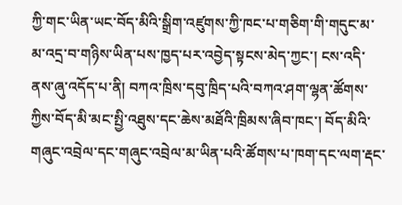ཀྱི་གང་ཡིན་ཡང་བོད་མིའི་སྒྲིག་འཛུགས་ཀྱི་ཁང་པ་གཅིག་གི་གདུང་མ་མ་འདྲ་བ་གཉིས་ཡིན་པས་ཁྱད་པར་འབྱེད་སྟངས་མེད་ཀྱང་། ངས་འདི་ནས་ཞུ་འདོད་པ་ནི། བཀའ་ཁྲིས་དབུ་ཁྲིད་པའི་བཀའ་ཤག་ལྷན་ཚོགས་ཀྱིས་བོད་མི་མང་སྤྱི་འཐུས་དང་ཆེས་མཐོའི་ཁྲིམས་ཞིབ་ཁང་། བོད་མིའི་གཞུང་འབྲེལ་དང་གཞུང་འབྲེལ་མ་ཡིན་པའི་ཚོགས་པ་ཁག་དང་ལག་རྡང་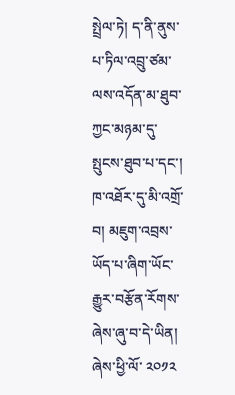སྤྲེལ་ཏེ། ད་ནི་ནུས་པ་ཏིལ་འབྲུ་ཙམ་ལས་འདོན་མ་ཐུབ་ཀྱང་མཉམ་དུ་སྤུངས་ཐུབ་པ་དང་། ཁ་འཐོར་དུ་མི་འགྲོ་བ། མཇུག་འབྲས་ཡོད་པ་ཞིག་ཡོང་རྒྱུར་བརྩོན་རོགས་ཞེས་ཞུ་བ་དེ་ཡིན།
ཞེས་ཕྱི་ལོ་ ༢༠༡༢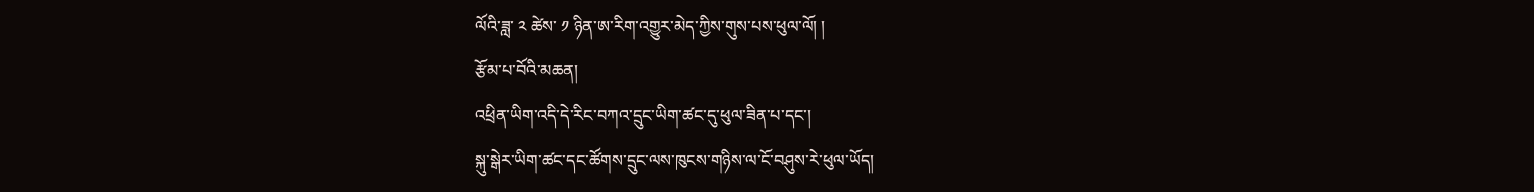ལོའི་ཟླ་ ༢ ཚེས་ ༡ ཉིན་ཨ་རིག་འགྱུར་མེད་ཀྱིས་གུས་པས་ཕུལ་ལོ། །
རྩོམ་པ་བོའི་མཆན།
འཕྲིན་ཡིག་འདི་དེ་རིང་བཀའ་དྲུང་ཡིག་ཚང་དུ་ཕུལ་ཟིན་པ་དང་།
སྐུ་སྒེར་ཡིག་ཚང་དང་ཚོགས་དྲུང་ལས་ཁུངས་གཉིས་ལ་ངོ་བཤུས་རེ་ཕུལ་ཡོད།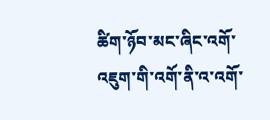ཚིག་ཉོབ་མང་ཞིང་འགོ་འཇུག་གི་འགོ་ནི་འ་འགོ་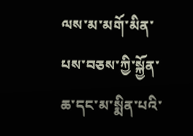ལས་མ་མགོ་མིན་པས་བཅས་ཀྱི་སྐྱོན་ཆ་དང་མ་སྨིན་པའི་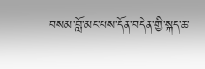བསམ་བློ་མང་པས་དོན་བདེན་གྱི་སྐད་ཆ་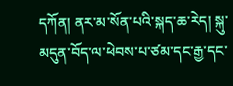དཀོན། ནར་མ་སོན་པའི་སྐད་ཆ་རེད། སྐུ་མདུན་བོད་ལ་ཕེབས་པ་ཙམ་དང་རྒྱ་དང་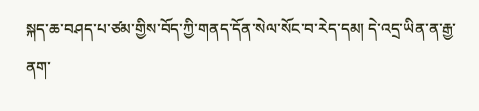སྐད་ཆ་བཤད་པ་ཙམ་གྱིས་བོད་ཀྱི་གནད་དོན་སེལ་སོང་བ་རེད་དམ། དེ་འདྲ་ཡིན་ན་རྒྱ་ནག་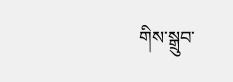གིས་སྒྲུབ་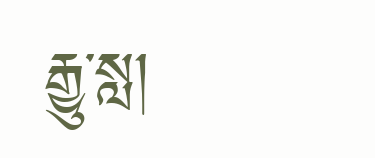རྒྱུ་སླ།